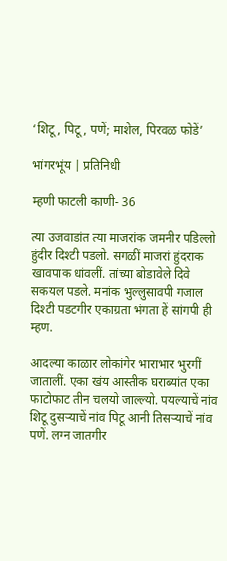‘शिटू, पिटू, पणें; माशेल, पिरवळ फोडें’

भांगरभूंय | प्रतिनिधी

म्हणी फाटली काणी- 36

त्या उजवाडांत त्या माजरांक जमनीर पडिल्लो हुंदीर दिश्टी पडलो. सगळीं माजरां हुंदराक खावपाक धांवलीं. तांच्या बोडावेले दिवे सकयल पडले. मनांक भुल्लुसावपी गजाल दिश्टी पडटगीर एकाग्रता भंगता हें सांगपी ही म्हण.

आदल्या काळार लोकांगेर भाराभार भुरगीं जातालीं. एका खंय आस्तीक घराब्यांत एका फाटोफाट तीन चलयो जाल्ल्यो. पयल्याचें नांव शिटू दुसऱ्याचें नांव पिटू आनी तिसऱ्याचें नांव पणें. लग्न जातगीर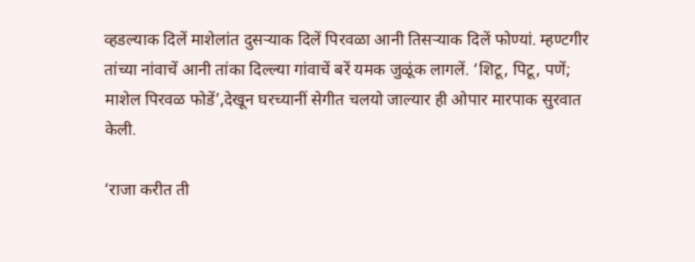व्हडल्याक दिलें माशेलांत दुसऱ्याक दिलें पिरवळा आनी तिसऱ्याक दिलें फोण्यां. म्हण्टगीर तांच्या नांवाचें आनी तांका दिल्ल्या गांवाचें बरें यमक जुळूंक लागलें. ‘शिटू, पिटू, पणें; माशेल पिरवळ फोडें’,देखून घरच्यानीं सेगीत चलयो जाल्यार ही ओपार मारपाक सुरवात केली.

‘राजा करीत ती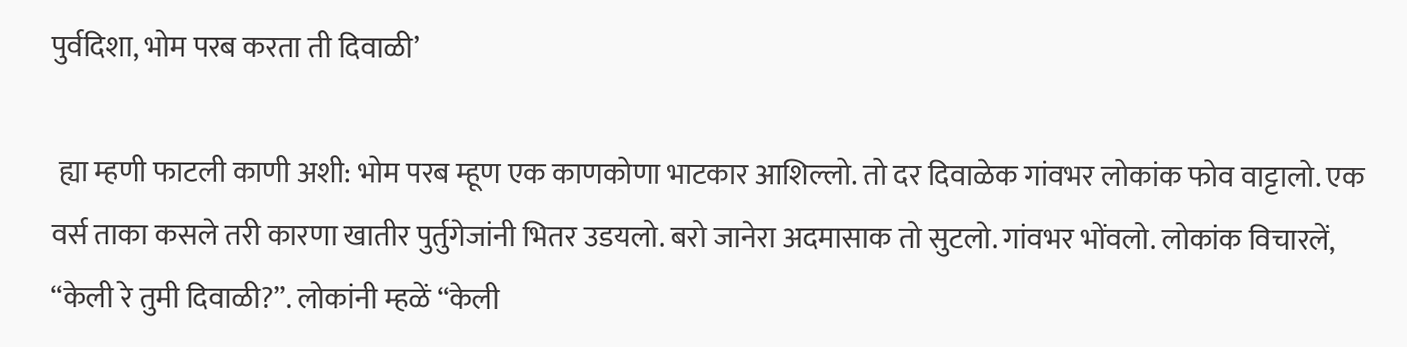पुर्वदिशा, भोम परब करता ती दिवाळी’

 ह्या म्हणी फाटली काणी अशी: भोम परब म्हूण एक काणकोणा भाटकार आशिल्लो. तो दर दिवाळेक गांवभर लोकांक फोव वाट्टालो. एक वर्स ताका कसले तरी कारणा खातीर पुर्तुगेजांनी भितर उडयलो. बरो जानेरा अदमासाक तो सुटलो. गांवभर भोंवलो. लोकांक विचारलें, “केली रे तुमी दिवाळी?”. लोकांनी म्हळें “केली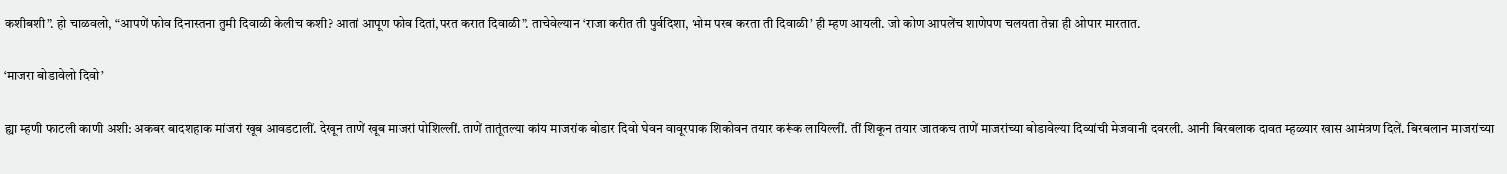कशीबशी”. हो चाळवलो, “आपणें फोव दिनास्तना तुमी दिवाळी केलीच कशी? आतां आपूण फोव दितां,परत करात दिवाळी”. ताचेवेल्यान ‘राजा करीत ती पुर्वदिशा, भोम परब करता ती दिवाळी’ ही म्हण आयली. जो कोण आपलेंच शाणेपण चलयता तेन्ना ही ओपार मारतात.

‘माजरा बोडावेलो दिवो’

ह्या म्हणी फाटली काणी अशी: अकबर बादशहाक मांजरां खूब आवडटालीं. देखून ताणें खूब माजरां पोशिल्लीं. ताणें तातूंतल्या कांय माजरांक बोडार दिवो घेवन वावूरपाक शिकोवन तयार करूंक लायिल्लीं. तीं शिकून तयार जातकच ताणें माजरांच्या बोडावेल्या दिव्यांची मेजवानी दवरली. आनी बिरबलाक दावत म्हळ्यार खास आमंत्रण दिलें. बिरबलान माजरांच्या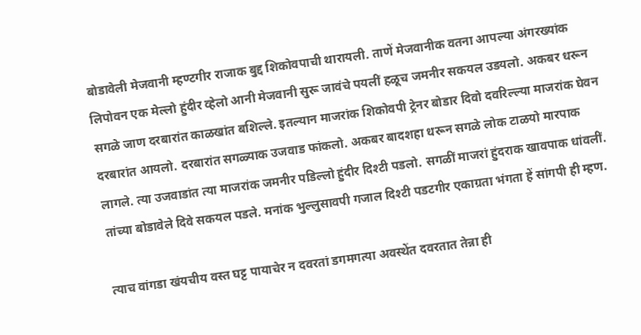बोडावेली मेजवानी म्हण्टगीर राजाक बुद्द शिकोवपाची थारायली. ताणें मेजवानीक वतना आपल्या अंगरख्यांक लिपोवन एक मेल्लो हुंदीर व्हेलो आनी मेजवानी सुरू जावंचे पयलीं हळूच जमनीर सकयल उडयलो. अकबर धरून सगळे जाण दरबारांत काळखांत बशिल्ले. इतल्यान माजरांक शिकोवपी ट्रेनर बोडार दिवो दवरिल्ल्या माजरांक घेवन दरबारांत आयलो. दरबारांत सगळ्याक उजवाड फांकलो. अकबर बादशहा धरून सगळे लोक टाळयो मारपाक लागले. त्या उजवाडांत त्या माजरांक जमनीर पडिल्लो हुंदीर दिश्टी पडलो. सगळीं माजरां हुंदराक खावपाक धांवलीं. तांच्या बोडावेले दिवे सकयल पडले. मनांक भुल्लुसावपी गजाल दिश्टी पडटगीर एकाग्रता भंगता हें सांगपी ही म्हण.

त्याच वांगडा खंयचीय वस्त घट्ट पायाचेर न दवरतां डगमगत्या अवस्थेंत दवरतात तेन्ना ही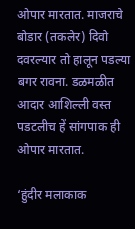ओपार मारतात. माजराचे बोडार (तकलेर) दिवो दवरल्यार तो हालून पडल्या बगर रावना. डळमळीत आदार आशिल्ली वस्त पडटलीच हें सांगपाक ही ओपार मारतात.

‘हुंदीर मलाकाक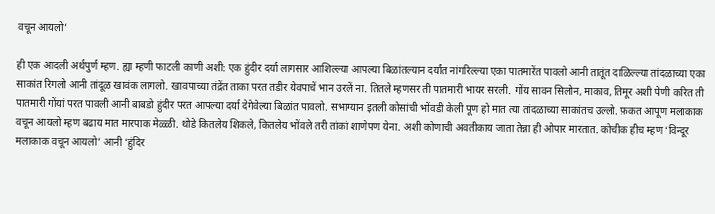वचून आयलो’

ही एक आदली अर्थपुर्ण म्हण. ह्या म्हणी फाटली काणी अशी: एक हुंदीर दर्या लागसार आशिल्ल्या आपल्या बिळांतल्यान दर्यांत नांगरिल्ल्या एका पातमारेंत पावलो आनी तातूंत दाळिल्ल्या तांदळाच्या एका साकांत रिगलो आनी तांदूळ खावंक लागलो. खावपाच्या तंद्रेंत ताका परत तडीर येवपाचें भान उरलें ना. तितले म्हणसर ती पातमारी भायर सरली. गोंय सावन सिलोन, माकाव, तिमूर अशी पेणी करित ती पातमारी गोंयां परत पावली आनी बाबडो हुंदीर परत आपल्या दर्या देगेवेल्या बिळांत पावलो. सभाग्यान इतली कोसांची भोंवडी केली पूण हो मात त्या तांदळाच्या साकांतच उल्लो. फ़कत आपूण मलाकाक वचून आयलो म्हण बढाय मात मारपाक मेळ्ळी. थोडे कितलेय शिकले, कितलेय भोंवले तरी तांकां शाणेपण येना. अशी कोणाची अवतीकाय जाता तेन्ना ही ओपार मारतात. कोचीक हीच म्हण ‘विन्दूर मलाकाक वचून आयलो’ आनी ‘हुंदिर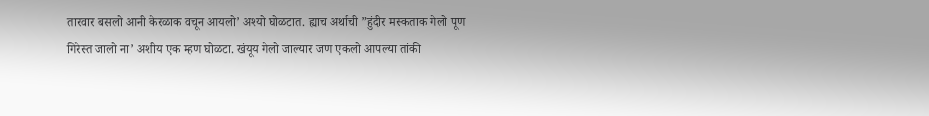तारवार बसलो आनी केरळाक वचून आयलो’ अश्यो घोळटात. ह्याच अर्थाची ”हुंदीर मस्कताक गेलो पूण गिरेस्त जालो ना’ अशीय एक म्हण घोळटा. खंयूय गेलो जाल्यार जण एकलो आपल्या तांकी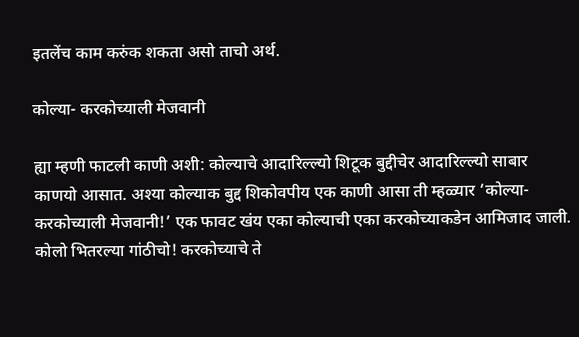इतलेंच काम करुंक शकता असो ताचो अर्थ.

कोल्या- करकोच्याली मेजवानी

ह्या म्हणी फाटली काणी अशी: कोल्याचे आदारिल्ल्यो शिटूक बुद्दीचेर आदारिल्ल्यो साबार काणयो आसात. अश्या कोल्याक बुद्द शिकोवपीय एक काणी आसा ती म्हळ्यार ‘कोल्या-करकोच्याली मेजवानी!’ एक फावट खंय एका कोल्याची एका करकोच्याकडेन आमिजाद जाली. कोलो भितरल्या गांठीचो! करकोच्याचे ते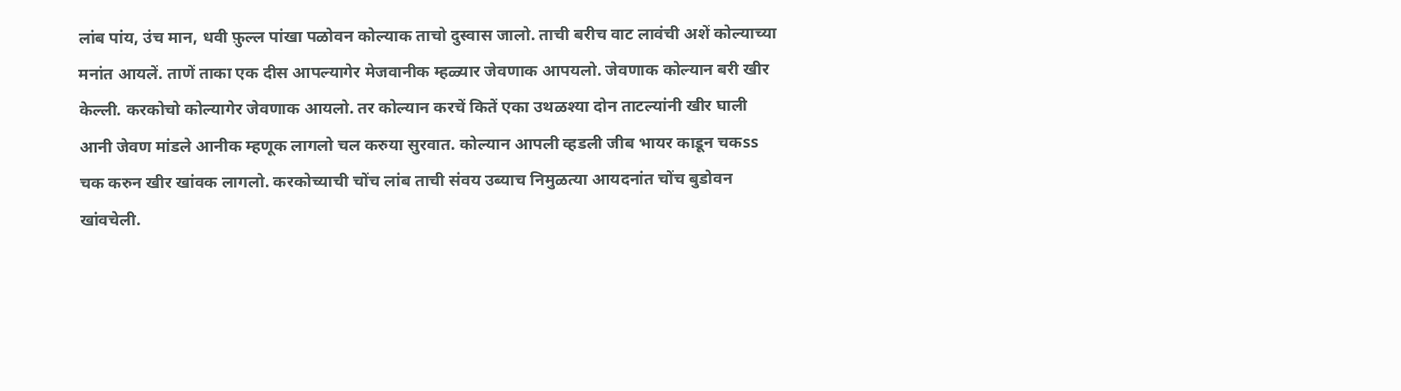लांब पांय, उंच मान, धवी फ़ुल्ल पांखा पळोवन कोल्याक ताचो दुस्वास जालो. ताची बरीच वाट लावंची अशें कोल्याच्या मनांत आयलें. ताणें ताका एक दीस आपल्यागेर मेजवानीक म्हळ्यार जेवणाक आपयलो. जेवणाक कोल्यान बरी खीर केल्ली. करकोचो कोल्यागेर जेवणाक आयलो. तर कोल्यान करचें कितें एका उथळश्या दोन ताटल्यांनी खीर घाली आनी जेवण मांडले आनीक म्हणूक लागलो चल करुया सुरवात. कोल्यान आपली व्हडली जीब भायर काडून चकss चक करुन खीर खांवक लागलो. करकोच्याची चोंच लांब ताची संवय उब्याच निमुळत्या आयदनांत चोंच बुडोवन खांवचेली.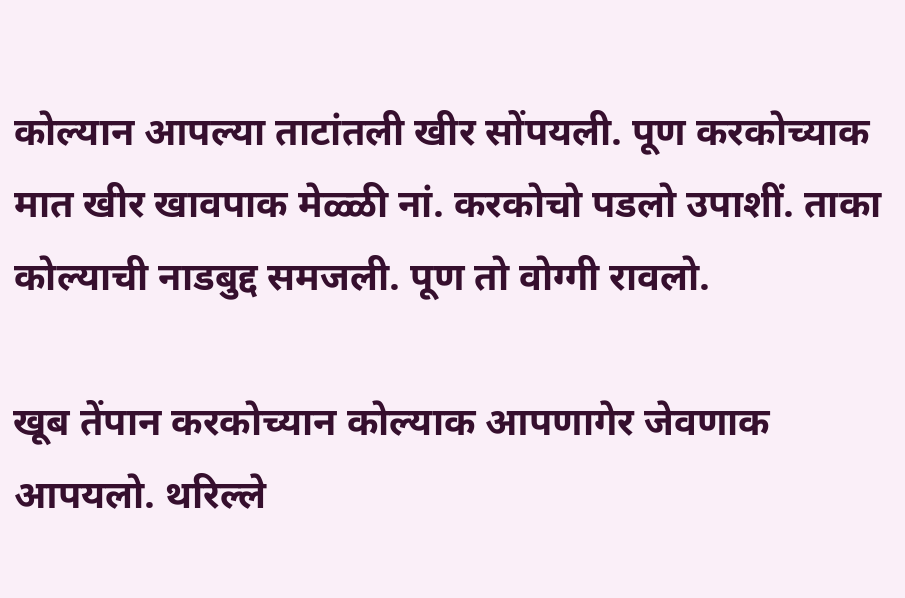कोल्यान आपल्या ताटांतली खीर सोंपयली. पूण करकोच्याक मात खीर खावपाक मेळ्ळी नां. करकोचो पडलो उपाशीं. ताका कोल्याची नाडबुद्द समजली. पूण तो वोग्गी रावलो.

खूब तेंपान करकोच्यान कोल्याक आपणागेर जेवणाक आपयलो. थरिल्ले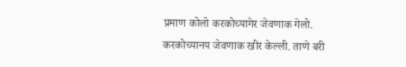प्रमाण कोलो करकोच्यागेर जेवणाक गेलो. करकोच्यानय जेवणाक खीर केल्ली. ताणे बरी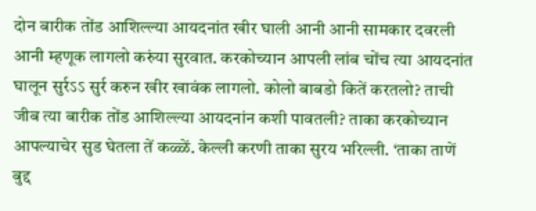दोन बारीक तोंड आशिल्ल्या आयदनांत खीर घाली आनी आनी सामकार दवरली आनी म्हणूक लागलो करुंया सुरवात. करकोच्यान आपली लांब चोंच त्या आयदनांत घालून सुर्रऽऽ सुर्र करुन खीर खावंक लागलो. कोलो बाबडो कितें करतलो? ताची जीब त्या बारीक तोंड आशिल्ल्या आयदनांन कशी पावतली? ताका करकोच्यान आपल्याचेर सुड घेतला तें कळ्ळें. केल्ली करणी ताका सुरय भरिल्ली. ‘ताका ताणें बुद्द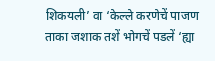शिकयली’ वा ‘केल्ले करणेचें पाजण ताका जशाक तशें भोगचें पडलें ‘ह्या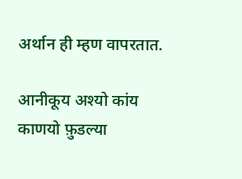अर्थान ही म्हण वापरतात.

आनीकूय अश्यो कांय काणयो फ़ुडल्या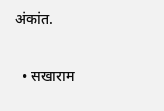अंकांत.

  • सखाराम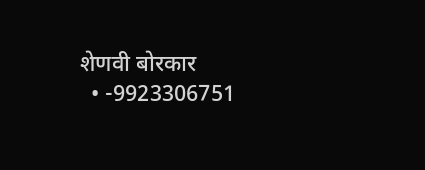शेणवी बोरकार
  • -9923306751